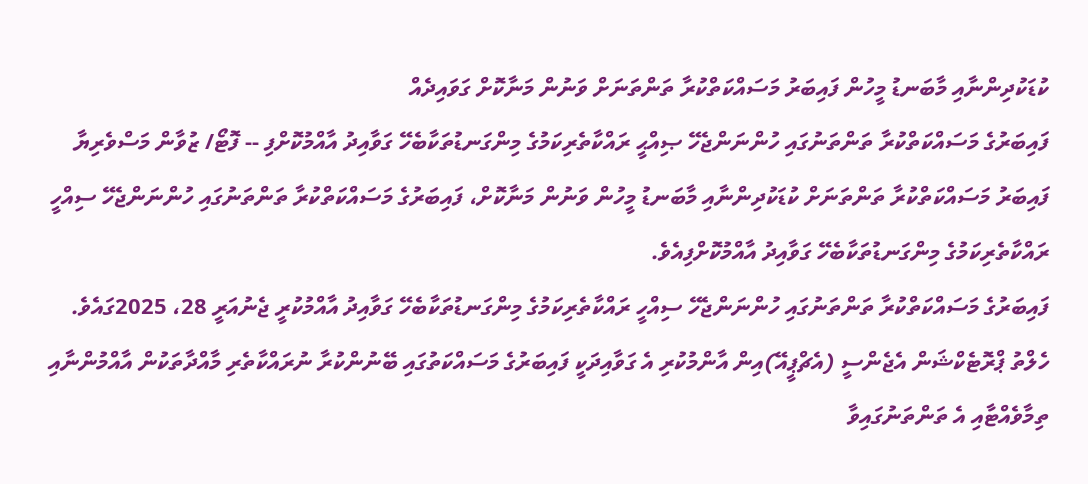ކުޑަކުދިންނާއި މާބަނޑު މީހުން ފައިބަރު މަސައްކަތްކުރާ ތަންތަނަށް ވަނުން މަނާކޮށް ގަވައިދެއް
ފައިބަރުގެ މަސައްކަތްކުރާ ތަންތަނުގައި ހުންނަންޖެހޭ ޞިއްޙީ ރައްކާތެރިކަމުގެ މިންގަނޑުތަކާބެހޭ ގަވާއިދު އާއްމުކޮށްފި -- ފޮޓޯ/ ޒުވާން މަސްވެރިޔާ
ފައިބަރު މަސައްކަތްކުރާ ތަންތަނަށް ކުޑަކުދިންނާއި މާބަނޑު މީހުން ވަނުން މަނާކޮށް، ފައިބަރުގެ މަސައްކަތްކުރާ ތަންތަނުގައި ހުންނަންޖެހޭ ސިއްހީ ރައްކާތެރިކަމުގެ މިންގަނޑުތަކާބެހޭ ގަވާއިދު އާއްމުކޮށްފިއެވެ.
ފައިބަރުގެ މަސައްކަތްކުރާ ތަންތަނުގައި ހުންނަންޖެހޭ ސިއްހީ ރައްކާތެރިކަމުގެ މިންގަނޑުތަކާބެހޭ ގަވާއިދު އާއްމުކުރީ ޖެނުއަރީ 28، 2025ގައެވެ.
ހެލްތު ޕްރޮޓެކްޝަން އެޖެންސީ (އެޗްޕީއޭ)އިން އާންމުކުރި އެ ގަވާއިދަކީ ފައިބަރުގެ މަސައްކަތުގައި ބޭނުންކުރާ ނުރައްކާތެރި މާއްދާތަކުން އާއްމުންނާއި ތިމާވެއްޓާއި އެ ތަންތަނުގައިވާ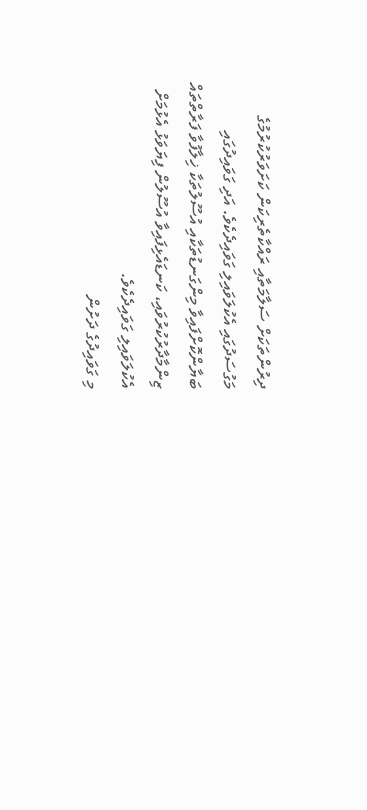ދިރުންތަކަށް ސަލާމަތާއި ރައްކާތެރިކަން ކަށަވަރުކުރުމުގެ މަގުސަދުގައި އެކުލަވައިލި ގަވައިދެކެވެ. އަދި ގަވައިދުގައި ބަޔާންކޮށްފައިވާ މިންގަނޑުތަކާއި އުސޫލުތަކާ ޚިލާފުވާ ފަރާތްތައް ޒިންމާދާރުކުރުވައި، ކަނޑައެޅިފައިވާ އުސޫލުން ފިޔަވަޅު އެޅުމަށް އެކުލަވައިލި ގަވައިދެކެވެ.
މި ގަވައިދުގެ ދަށުން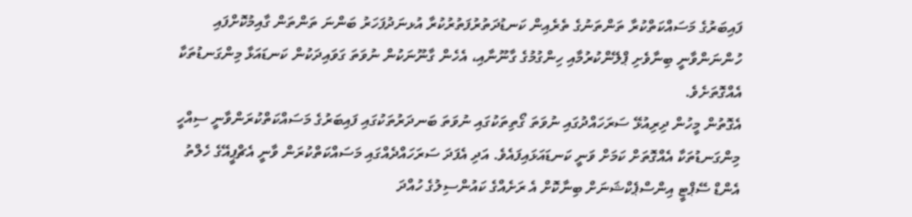ފައިބަރުގެ މަސައްކަތްކުރާ ތަންތަނުގެ ތެރެއިން ކަނޑުދަތުރުފަތުރުކުރާ އުޅނަދުފަހަރު ބަންނަ ތަންތަން ގާއިމުކޮށްފައި ހުންނަންވާނީ ބިނާވެށި ޕްލޭންކުރުމާއި ހިންގުމުގެ ގާނޫނާއި، އެހެން ގާނޫނަކުން ނުވަތަ ގަވައިދަކުން ކަނޑައަޅާ މިންގަނޑުތަކާ އެއްގޮތަށެވެ.
އެގޮތުން މީހުން ދިރިއުޅޭ ސަރަހައްދުގައި ނުވަތަ ގޯތިތަކުގައި ނުވަތަ ބަނދަރުތަކުގައި ފައިބަރުގެ މަސައްކަތްކުރަންވާނީ ސިއްހީ މިންގަނޑުތަކާ އެއްގޮތަށް ކަމަށް ވަނީ ކަނޑައަޅައިފައެވެ. އަދި އެފަދަ ސަރަހައްދެއްގައި މަސައްކަތްކުރަން ވާނީ އެޗްޕީއޭގެ ހެލްތު އެންޑް ސޭޕްޓީ އިންސްޕެކްޝަނަށް ބިނާކޮށް އެ ރަށެއްގެ ކައުންސިލުގެ ހުއްދަ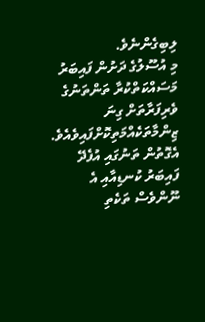ލިބިގެންނެވެ.
މި އުސޫލުގެ ދަށުން ފައިބަރު މަސައްކަތްކުރާ ތަންތަނުގެ ވެރިފަރާތަށް ގިނަ ޒިންމާތަކެއްމަތިކޮށްފައިވެއެވެ. އެގޮތުން ތަނުގައި އުފެދޭ ފައިބަރު ކުނޑިއާއި އެ ނޫންވެސް ތަކެތި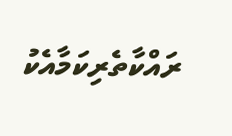ރައްކާތެރިކަމާއެކު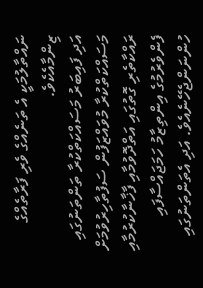ނައްތާލުމަކީ އެ ތަނެއްގެ ވެރި ފަރާތެއްގެ ޒިންމާއެކެވެ.
އަދި ފައިބަރު މަސައްކަތްކުރާ ތަންތަނުގައި މަސައްކަތްކުރާ މުވައްޒަފުން ސަފުތާހިރުވުމަށް ރައްކާތެރި ގޮތުގައި އަތްދޮވުމާއި ފާޚާނާކުރުމާއި ފެންވެރުމުގެ އިންތިޒާމު ހަމަޖައްސާފައި ހުންނަންޖެހޭނެއެވެ. އަދި އެތަންތަނުގައި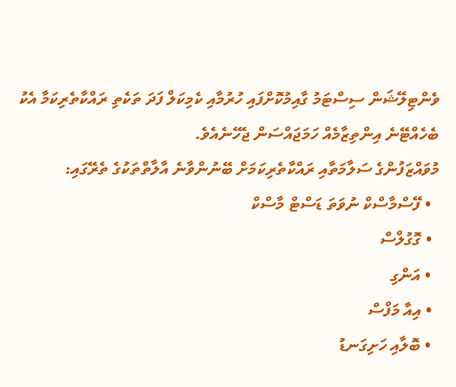ވެންޓިލޭޝަން ސިސްޓަމު ގާއިމުކޮށްފައި ހުރުމާއި ކެމިކަލް ފަދަ ތަކެތި ރައްކާތެރިކަމާ އެކު ބެހެއްޓޭނެ އިންތިޒާމެއް ހަމަޖައްސަން ޖެހޭނެއެވެ.
މުވައްޒަފުންގެ ސަލާމަތާއި ރައްކާތެރިކަމަށް ބޭނުންވާނެ އާލާތްތަކުގެ ތެރޭގައި:
  • ފޭސްމާސްކް ނުވަތަ ޑަސްޓް މާސްކް
  • ގޮގުލްސް
  • އަންގި
  • އިއާ މަފްސް
  • ބޮލާއި ހަށިގަނޑު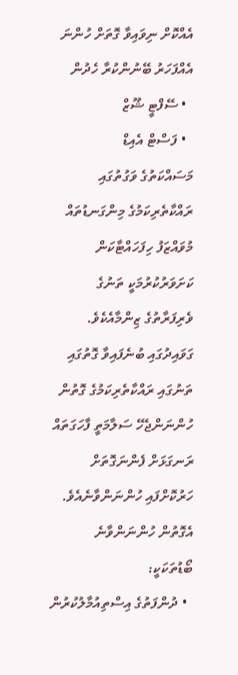އެއްކޮށް ނިވައިވާ ގޮތަށް ހުންނަ އެއްފަހަރު ބޭނުންކުރާ ހެދުން
  • ސޭފްޓީ ޝޫޒް
  • ފަސްޓް އެއިޑް
މަސައްކަތުގެ ވަގުތުގައި ރައްކާތެރިކަމުގެ މިންގަނޑުތައް މުވައްޒަފު ހިފަހައްޓާކަން ކަށަވަރުކުރުމަކީ ތަނުގެ ވެރިފަރާތުގެ ޒިންމާއެކެވެ.
ގަވައިދުގައި ބުނެފައިވާ ގޮތުގައި ތަނުގައި ރައްކާތެރިކަމުގެ ގޮތުން ހުންނަންޖެހޭ ސަލާމަތީ ފާހަގަތައް ރަނގަޅަށް ފެންނަގޮތަށް ހަރުކޮށްފައި ހުންނަންވާނެއެވެ. އެގޮތުން ހުންނަންވާނެ ބޯޑުތަކަކީ:
  • ދުންފަތުގެ އިސްތިއުމާލުކުރުން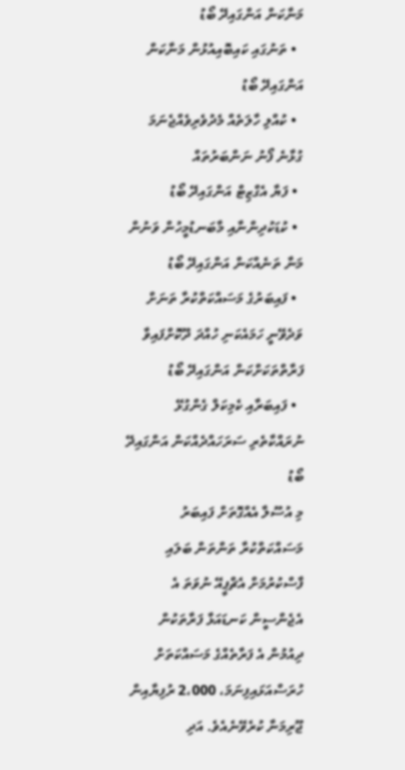މަނާކަން އަންގައިދޭ ބޯޑު
  • ތަނުގައި ކައިބޮއިއުޅުން މަނާކަން އަންގައިދޭ ބޯޑު
  • ކުއްލި ހާލަތެއް މެދުވެރިވެއްޖެނަމަ ގުޅާނެ ފޯނު ނަންބަރުތައް
  • ފަޔާ އެގްޒިޓް އަންގައިދޭ ބޯޑު
  • ކުޑަކުދިންނާއި މާބަނޑުމީހުން ވަނުން މަނާ ތަނެއްކަން އަންގައިދޭ ބޯޑު
  • ފައިބަރުގެ މަސައްކަތްކުރާ ތަނަށް ވަދެވޭނީ ހަމައެކަނި ހުއްދަ ދޫކޮށްފައިވާ ފަރާތްތަކަށްކަން އަންގައިދޭ ބޯޑު
  • ފައިބަރާއި ކެމިކަލް ގެންގުޅޭ ނުރައްކާތެރި ސަރަހައްދެއްކަން އަންގައިދޭ ބޯޑު
މި އުސޫލާ އެއްގޮތަށް ފައިބަރު މަސައްކަތްކުރާ ތަންތަން ބަލައި ފާސްކުރުމަށް އެޗްޕީއޭ ނުވަތަ އެ އެޖެންސީން ކަނޑައަޅާ ފަރާތަކުން ދިއުމުން އެ ފަރާތެއްގެ މަސައްކަތަށް ހުރަސްއަޅައިފިނަމަ، 2،000 ރުފިޔާއިން ޖޫރިމަނާ ކުރެވޭނެއެވެ. އަދި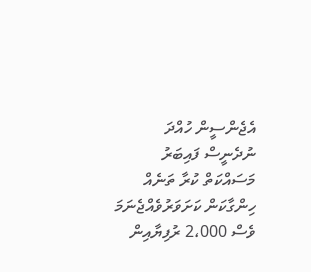އެޖެންސީން ހުއްދަ ނުދެނީސް ފައިބަރު މަސައްކަތް ކުރާ ތަނެއް ހިންގާކަން ކަށަވަރުވެއްޖެނަމަ ވެސް 2،000 ރުފިޔާއިން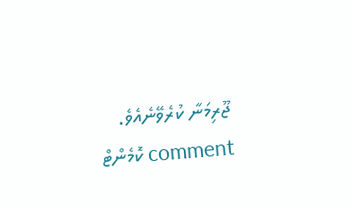ޖޫރިމަނާ ކުރެވޭނެއެވެ.
comment ކޮމެންޓް